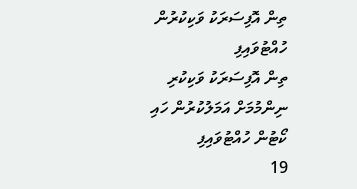ތިން އޮފިސަރަކު ވަކިކުރުން ހުއްޓުވައިފި
ތިން އޮފިސަރަކު ވަކިކުރި ނިންމުމަށް އަމަލުކުރުން ހައި ކޯޓުން ހުއްޓުވައިފި
19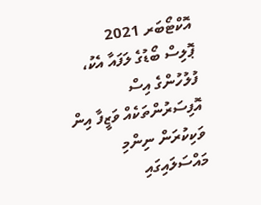އޮކްޓޯބަރ 2021
ޕޮލިސް ބޯޑުގެ ލަފައާ އެކު، ފުލުހުންގެ އިސް އޮފިސަރުންތަކެއް ވަޒީފާ އިން ވަކިކުރަން ނިންމި މައްސަލައިގައި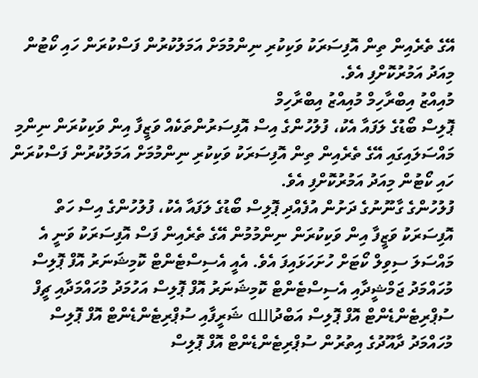އޭގެ ތެރެއިން ތިން އޮފިސަރަކު ވަކިކުރި ނިންމުމަށް އަމަލުކުރުން ފަސްކުރަން ހައި ކޯޓުން މިއަދު އަމުރުކޮށްފި އެވެ.
މުއިއްޒު އިބްރާހިމް މުއިއްޒު އިބްރާހިމް
ޕޮލިސް ބޯޑުގެ ލަފައާ އެކު، ފުލުހުންގެ އިސް އޮފިސަރުންތަކެއް ވަޒީފާ އިން ވަކިކުރަން ނިންމި މައްސަލައިގައި އޭގެ ތެރެއިން ތިން އޮފިސަރަކު ވަކިކުރި ނިންމުމަށް އަމަލުކުރުން ފަސްކުރަން ހައި ކޯޓުން މިއަދު އަމުރުކޮށްފި އެވެ.
ފުލުހުންގެ ގާނޫނުގެ ދަށުން އުފެއްދި ޕޮލިސް ބޯޑުގެ ލަފައާ އެކު، ފުލުހުންގެ އިސް ހަތް އޮފިސަރަކު ވަޒީފާ އިން ވަކިކުރަން ނިންމުމުން އޭގެ ތެރެއިން ފަސް އޮފިސަރަކު ވަނީ އެ މައްސަލަ ސިވިލް ކޯޓަށް ހުށަހަޅައިފަ އެވެ. އެއީ އެސިސްޓެންޓް ކޮމިޝަނަރު އޮފް ޕޮލިސް މުހައްމަދު ޖަމްޝީދާއި އެސިސްޓެންޓް ކޮމިޝަނަރު އޮފް ޕޮލިސް އަހުމަދު މުހައްމަދާއި ޗީފް ސުޕްރިޓެންޑެންޓް އޮފް ޕޮލިސް އަބްދުالله ޝަރީފާއި ސުޕްރިޓެންޑެންޓް އޮފް ޕޮލިސް މުހައްމަދު ދާއޫދުގެ އިތުރުން ސުޕްރިޓެންޑެންޓް އޮފް ޕޮލިސް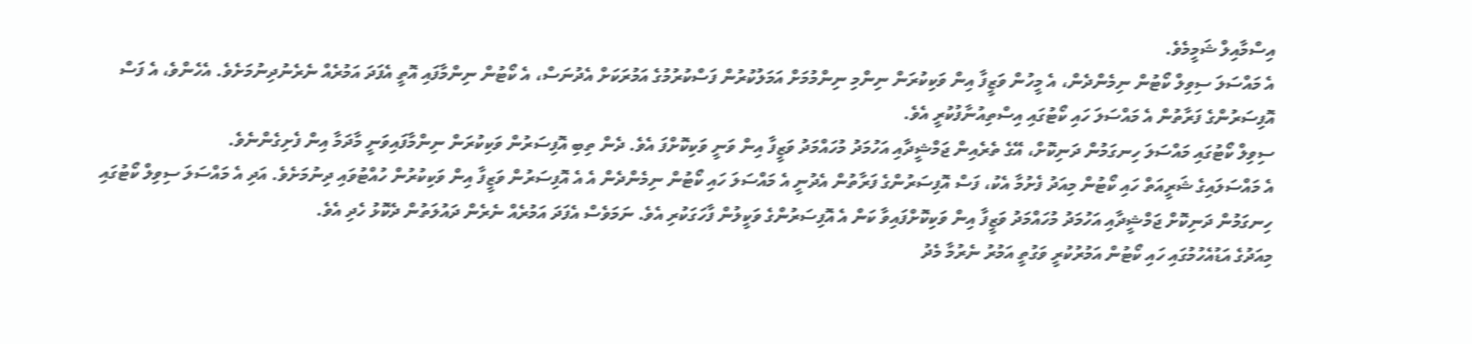އިސްމާއިލް ޝަމީމެވެ.
އެ މައްސަލަ ސިވިލް ކޯޓުން ނިމެންދެން، އެ މީހުން ވަޒީފާ އިން ވަކިކުރަން ނިންމި ނިންމުމަށް އަމަލުކުރުން ފަސްކުރުމުގެ އަމުރަކަށް އެދުނަސް، އެ ކޯޓުން ނިންމާފައި އޮތީ އެފަދަ އަމުރެއް ނެރެނުދިނުމަށެވެ. އެހެންވެ، އެ ފަސް އޮފިސަރުންގެ ފަރާތުން އެ މައްސަލަ ހައި ކޯޓުގައި އިސްތިއުނާފުކުރީ އެވެ.
ސިވިލް ކޯޓުގައި މައްސަލަ ހިނގަމުން ދަނިކޮށް، އޭގެ ތެރެއިން ޖަމްޝީދާއި އަހުމަދު މުހައްމަދު ވަޒީފާ އިން ވަނީ ވަކިކޮށްފަ އެވެ. ދެން ތިބި އޮފިސަރުން ވަކިކުރަން ނިންމާފައިވަނީ މާދަމާ އިން ފެށިގެންނެވެ.
އެ މައްސަލައިގެ ޝަރީއަތް ހައި ކޯޓުން މިއަދު ފެށުމާ އެކު، ފަސް އޮފިސަރުންގެ ފަރާތުން އެދުނީ އެ މައްސަލަ ހައި ކޯޓުން ނިމެންދެން އެ އެ އޮފިސަރުން ވަޒީފާ އިން ވަކިކުރުން ހުއްޓުވައި ދިނުމަށެވެ. އަދި އެ މައްސަލަ ސިވިލް ކޯޓުގައި ހިނގަމުން ދަނިކޮށް ޖަމްޝީދާއި އަހުމަދު މުހައްމަދު ވަޒީފާ އިން ވަކިކޮށްފައިވާ ކަން އެ އޮފިސަރުންގެ ވަކީލުން ފާހަގަކުރި އެވެ. ނަމަވެސް އެފަދަ އަމުރެއް ނެރެން ދައުލަތުން ދެކޮޅު ހެދި އެވެ.
މިއަދުގެ އަޑުއެހުމުގައި ހައި ކޯޓުން އަމުރުކުރީ ވަގުތީ އަމުރު ނެރުމާ މެދު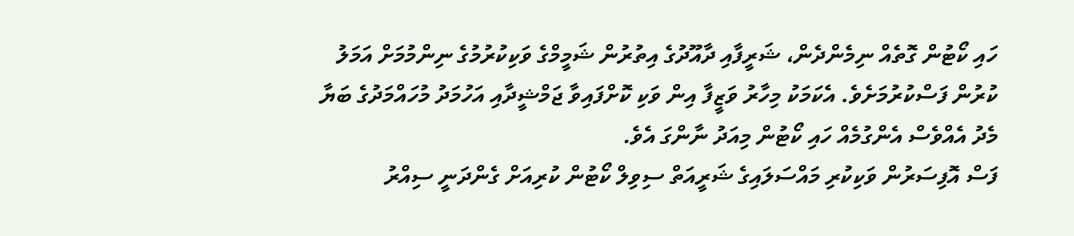ހައި ކޯޓުން ގޮތެއް ނިމެންދެން، ޝަރީފާއި ދާއޫދުގެ އިތުރުން ޝަމީމްގެ ވަކިކުރުމުގެ ނިންމުމަށް އަމަލު ކުރުން ފަސްކުރުމަށެވެ. އެކަމަކު މިހާރު ވަޒީފާ އިން ވަކި ކޮށްފައިވާ ޖަމްޝީދާއި އަހުމަދު މުހައްމަދުގެ ބަޔާ މެދު އެއްވެސް އެންގުމެއް ހައި ކޯޓުން މިއަދު ނާންގަ އެވެ.
ފަސް އޮފިސަރުން ވަކިކުރި މައްސަލައިގެ ޝަރީއަތް ސިވިލް ކޯޓުން ކުރިއަށް ގެންދަނީ ސިއްރު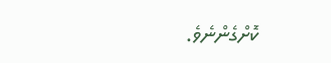ކޮށްގެންނެވެ.